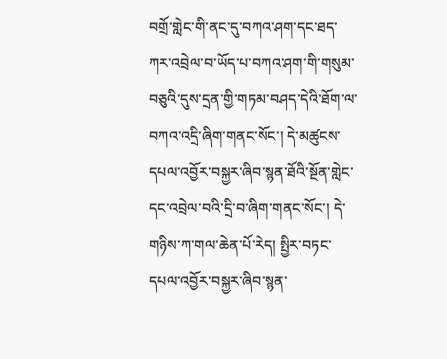བགྲོ་གླེང་གི་ནང་དུ་བཀའ་ཤག་དང་ཐད་ཀར་འབྲེལ་བ་ཡོད་པ་བཀའ་ཤག་གི་གསུམ་བཅུའི་དུས་དྲན་གྱི་གཏམ་བཤད་དེའི་ཐོག་ལ་བཀའ་འདྲི་ཞིག་གནང་སོང་། དེ་མཚུངས་དཔལ་འབྱོར་བསྐྱར་ཞིབ་སྙན་ཐོའི་སྔོན་གླེང་དང་འབྲེལ་བའི་དྲི་བ་ཞིག་གནང་སོང་། དེ་གཉིས་ཀ་གལ་ཆེན་པོ་རེད། སྤྱིར་བཏང་དཔལ་འབྱོར་བསྐྱར་ཞིབ་སྙན་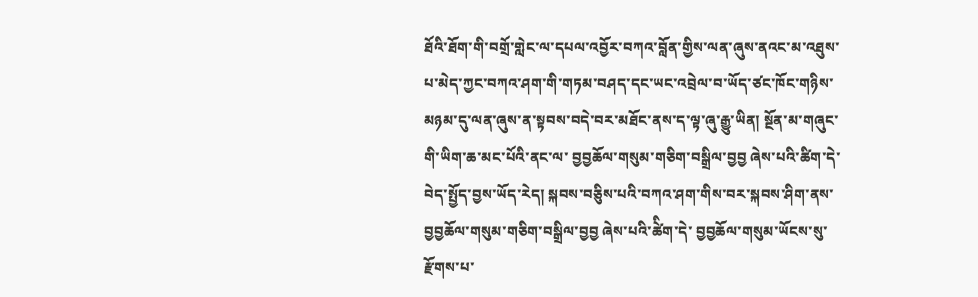ཐོའི་ཐོག་གི་བགྲོ་གླེང་ལ་དཔལ་འབྱོར་བཀའ་བློན་གྱིས་ལན་ཞུས་ནའང་མ་འཐུས་པ་མེད་ཀྱང་བཀའ་ཤག་གི་གཏམ་བཤད་དང་ཡང་འབྲེལ་བ་ཡོད་ཙང་ཁོང་གཉིས་མཉམ་དུ་ལན་ཞུས་ན་སྟབས་བདེ་བར་མཐོང་ནས་ད་ལྟ་ཞུ་རྒྱུ་ཡིན། སྔོན་མ་གཞུང་གི་ཡིག་ཆ་མང་པོའི་ནང་ལ་ བྱབྱཆོལ་གསུམ་གཅིག་བསྒྲིལ་བྱབྱ ཞེས་པའི་ཚིག་དེ་བེད་སྤྱོད་བྱས་ཡོད་རེད། སྐབས་བཅིུས་པའི་བཀའ་ཤག་གིས་བར་སྐབས་ཤིག་ནས་ བྱབྱཆོལ་གསུམ་གཅིག་བསྒྲིལ་བྱབྱ ཞེས་པའི་ཚེིག་དེ་ བྱབྱཆོལ་གསུམ་ཡོངས་སུ་རྫོགས་པ་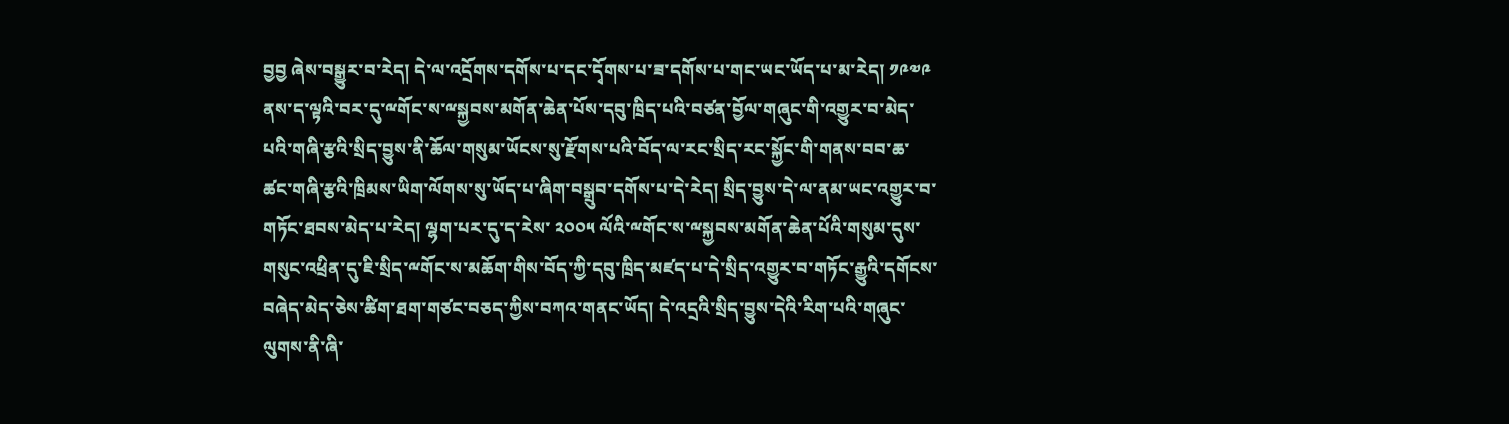བྱབྱ ཞེས་བསྒྱུར་བ་རེད། དེ་ལ་འདྲོགས་དགོས་པ་དང་དྭོགས་པ་ཟ་དགོས་པ་གང་ཡང་ཡོད་པ་མ་རེད། ༡༩༧༩ ནས་ད་ལྟའི་བར་དུ་ྋགོང་ས་ྋསྐྱབས་མགོན་ཆེན་པོས་དབུ་ཁྲིད་པའི་བཙན་བྱོལ་གཞུང་གི་འགྱུར་བ་མེད་པའི་གཞི་རྩའི་སྲིད་བྱུས་ནི་ཆོལ་གསུམ་ཡོངས་སུ་རྫོགས་པའི་བོད་ལ་རང་སྲིད་རང་སྐྱོང་གི་གནས་བབ་ཆ་ཚང་གཞི་རྩའི་ཁྲིམས་ཡིག་ལོགས་སུ་ཡོད་པ་ཞིག་བསྒྲུབ་དགོས་པ་དེ་རེད། སྲིད་བྱུས་དེ་ལ་ནམ་ཡང་འགྱུར་བ་གཏོང་ཐབས་མེད་པ་རེད། ལྷག་པར་དུ་ད་རེས་ ༢༠༠༥ ལོའི་ྋགོང་ས་ྋསྐྱབས་མགོན་ཆེན་པོའི་གསུམ་དུས་གསུང་འཕྲིན་དུ་ཇི་སྲིད་ྋགོང་ས་མཆོག་གིས་བོད་ཀྱི་དབུ་ཁྲིད་མཛད་པ་དེ་སྲིད་འགྱུར་བ་གཏོང་རྒྱུའི་དགོངས་བཞེད་མེད་ཅེས་ཚིག་ཐག་གཙང་བཅད་ཀྱིས་བཀའ་གནང་ཡོད། དེ་འདྲའི་སྲིད་བྱུས་དེའི་རིག་པའི་གཞུང་ལུགས་ནི་ཞི་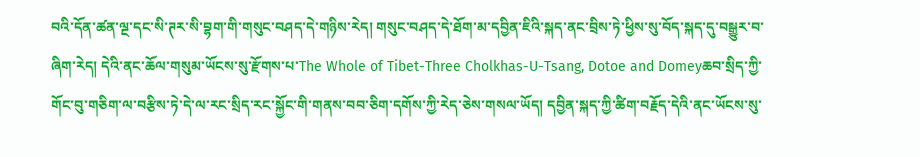བའི་དོན་ཚན་ལྔ་དང་སི་ཊར་སི་བྷག་གི་གསུང་བཤད་དེ་གཉིས་རེད། གསུང་བཤད་དེ་ཐོག་མ་དབྱིན་ཇིའི་སྐད་ནང་བྲིས་ཏེ་ཕྱིས་སུ་བོད་སྐད་དུ་བསྒྱུར་བ་ཞིག་རེད། དེའི་ནང་ཆོལ་གསུམ་ཡོངས་སུ་རྫོགས་པ་The Whole of Tibet-Three Cholkhas-U-Tsang, Dotoe and Domeyཆབ་སྲིད་ཀྱི་གོང་བུ་གཅིག་ལ་བརྩིས་ཏེ་དེ་ལ་རང་སྲིད་རང་སྐྱོང་གི་གནས་བབ་ཅིག་དགོས་ཀྱི་རེད་ཅེས་གསལ་ཡོད། དབྱིན་སྐད་ཀྱི་ཚིག་བརྗོད་དེའི་ནང་ཡོངས་སུ་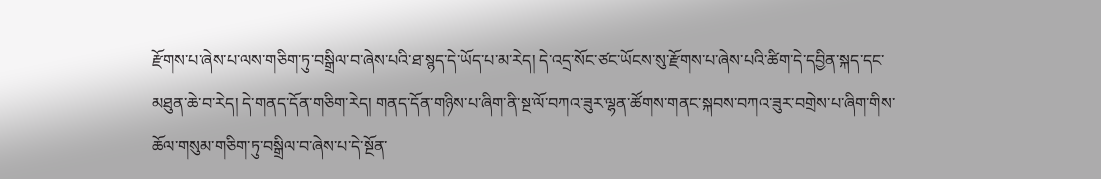རྫོགས་པ་ཞེས་པ་ལས་གཅིག་ཏུ་བསྒྲིལ་བ་ཞེས་པའི་ཐ་སྙད་དེ་ཡོད་པ་མ་རེད། དེ་འདྲ་སོང་ཙང་ཡོངས་སུ་རྫོགས་པ་ཞེས་པའི་ཚིག་དེ་དབྱིན་སྐད་དང་མཐུན་ཆེ་བ་རེད། དེ་གནད་དོན་གཅིག་རེད། གནད་དོན་གཉིས་པ་ཞིག་ནི་སྔ་ལོ་བཀའ་ཟུར་ལྷན་ཚོགས་གནང་སྐབས་བཀའ་ཟུར་བགྲེས་པ་ཞིག་གིས་ཆོལ་གསུམ་གཅིག་ཏུ་བསྒྲིལ་བ་ཞེས་པ་དེ་སྔོན་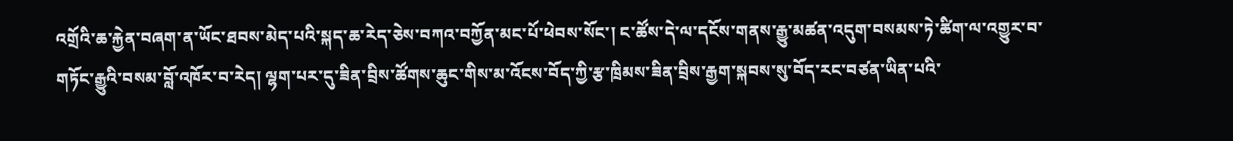འགྲོའི་ཆ་རྐྱེན་བཞག་ན་ཡོང་ཐབས་མེད་པའི་སྐད་ཆ་རེད་ཅེས་བཀའ་བཀྱོན་མང་པོ་ཕེབས་སོང་། ང་ཚོས་དེ་ལ་དངོས་གནས་རྒྱུ་མཚན་འདུག་བསམས་ཏེ་ཚིག་ལ་འགྱུར་བ་གཏོང་རྒྱུའི་བསམ་བློ་འཁོར་བ་རེད། ལྷག་པར་དུ་ཟིན་བྲིས་ཚོགས་ཆུང་གིས་མ་འོངས་བོད་ཀྱི་རྩ་ཁྲིམས་ཟིན་བྲིས་རྒྱག་སྐབས་སུ་བོད་རང་བཙན་ཡིན་པའི་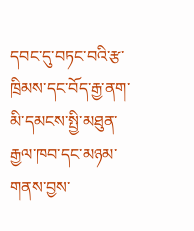དབང་དུ་བཏང་བའི་རྩ་ཁྲིམས་དང་བོད་རྒྱ་ནག་མི་དམངས་སྤྱི་མཐུན་རྒྱལ་ཁབ་དང་མཉམ་གནས་བྱས་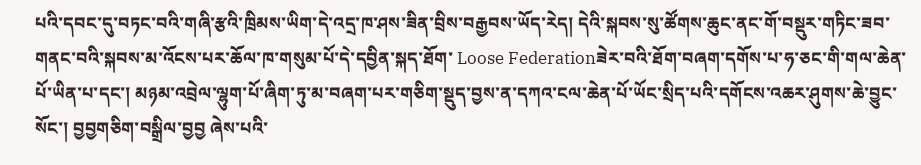པའི་དབང་དུ་བཏང་བའི་གཞི་རྩའི་ཁྲིམས་ཡིག་དེ་འདྲ་ཁ་ཤས་ཟིན་བྲིས་བརྒྱབས་ཡོད་རེད། དེའི་སྐབས་སུ་ཚོགས་ཆུང་ནང་གོ་བསྡུར་གཏིང་ཟབ་གནང་བའི་སྐབས་མ་འོངས་པར་ཆོལ་ཁ་གསུམ་པོ་དེ་དབྱིན་སྐད་ཐོག་ Loose Federationཟེར་བའི་ཐོག་བཞག་དགོས་པ་ཧ་ཅང་གི་གལ་ཆེན་པོ་ཡིན་པ་དང་། མཉམ་འབྲེལ་ལྷུག་པོ་ཞིག་ཏུ་མ་བཞག་པར་གཅིག་སྡུད་བྱས་ན་དཀའ་ངལ་ཆེན་པོ་ཡོང་སྲིད་པའི་དགོངས་འཆར་ཤུགས་ཆེ་བྱུང་སོང་། བྱབྱགཅིག་བསྒྲིལ་བྱབྱ ཞེས་པའི་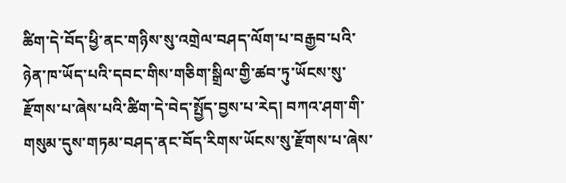ཚིག་དེ་བོད་ཕྱི་ནང་གཉིས་སུ་འགྲེལ་བཤད་ལོག་པ་བརྒྱབ་པའི་ཉེན་ཁ་ཡོད་པའི་དབང་གིས་གཅིག་སྒྲིལ་གྱི་ཚབ་ཏུ་ཡོངས་སུ་རྫོགས་པ་ཞེས་པའི་ཚིག་དེ་བེད་སྤྱོད་བྱས་པ་རེད། བཀའ་ཤག་གི་གསུམ་དུས་གཏམ་བཤད་ནང་བོད་རིགས་ཡོངས་སུ་རྫོགས་པ་ཞེས་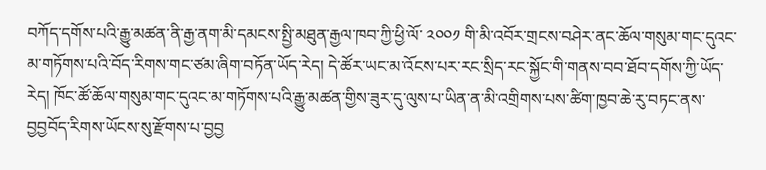བཀོད་དགོས་པའི་རྒྱུ་མཚན་ནི་རྒྱ་ནག་མི་དམངས་སྤྱི་མཐུན་རྒྱལ་ཁབ་ཀྱི་ཕྱི་ལོ་ ༢༠༠༡ གི་མི་འབོར་གྲངས་བཤེར་ནང་ཆོལ་གསུམ་གང་དུའང་མ་གཏོགས་པའི་བོད་རིགས་གང་ཙམ་ཞིག་བཏོན་ཡོད་རེད། དེ་ཚོར་ཡང་མ་འོངས་པར་རང་སྲིད་རང་སྐྱོང་གི་གནས་བབ་ཐོབ་དགོས་ཀྱི་ཡོད་རེད། ཁོང་ཚོ་ཆོལ་གསུམ་གང་དུའང་མ་གཏོགས་པའི་རྒྱུ་མཚན་གྱིས་ཟུར་དུ་ལུས་པ་ཡིན་ན་མི་འགྲིགས་པས་ཚིག་ཁྱབ་ཆེ་རུ་བཏང་ནས་ བྱབྱབོད་རིགས་ཡོངས་སུ་རྫོགས་པ་བྱབྱ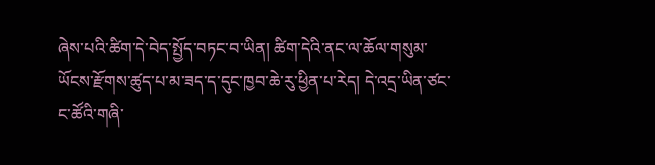ཞེས་པའི་ཚིག་དེ་བེད་སྤྱོད་བཏང་བ་ཡིན། ཚིག་དེའི་ནང་ལ་ཆོལ་གསུམ་ཡོངས་རྫོགས་ཚུད་པ་མ་ཟད་ད་དུང་ཁྱབ་ཆེ་རུ་ཕྱིན་པ་རེད། དེ་འདྲ་ཡིན་ཙང་ང་ཚོའི་གཞི་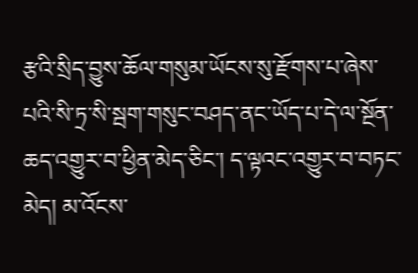རྩའི་སྲིད་བྱུས་ཆོལ་གསུམ་ཡོངས་སུ་རྫོགས་པ་ཞེས་པའི་སི་ཏྲ་སི་སྦག་གསུང་བཤད་ནང་ཡོད་པ་དེ་ལ་སྔོན་ཆད་འགྱུར་བ་ཕྱིན་མེད་ཅིང་། ད་ལྟའང་འགྱུར་བ་བཏང་མེད། མ་འོངས་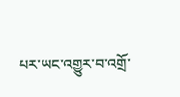པར་ཡང་འགྱུར་བ་འགྲོ་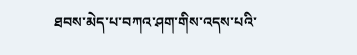ཐབས་མེད་པ་བཀའ་ཤག་གིས་འདས་པའི་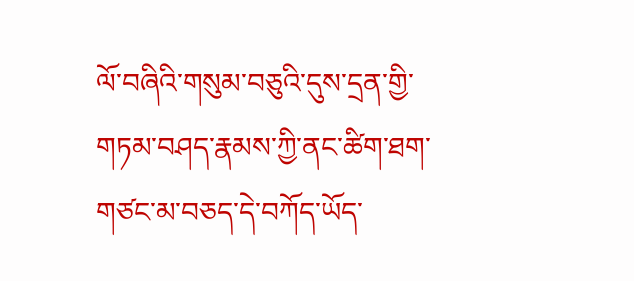ལོ་བཞིའི་གསུམ་བཅུའི་དུས་དྲན་གྱི་གཏམ་བཤད་རྣམས་ཀྱི་ནང་ཚིག་ཐག་གཙང་མ་བཅད་དེ་བཀོད་ཡོད་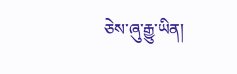ཅེས་ཞུ་རྒྱུ་ཡིན།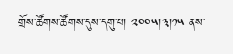གྲོས་ཚོགས་ཚོགས་དུས་དགུ་པ། ༢༠༠༥།༣།༡༥ ནས་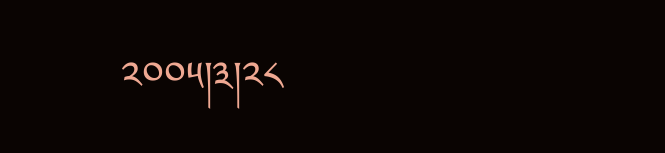༢༠༠༥།༣།༢༨